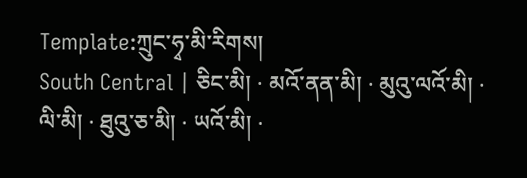Template:ཀྲུང་ཧྭ་མི་རིགས།
South Central | ཅིང་མི། · མའོ་ནན་མི། · མུའུ་ལའོ་མི། · ལི་མི། · ཐུའུ་ཅ་མི། · ཡའོ་མི། ·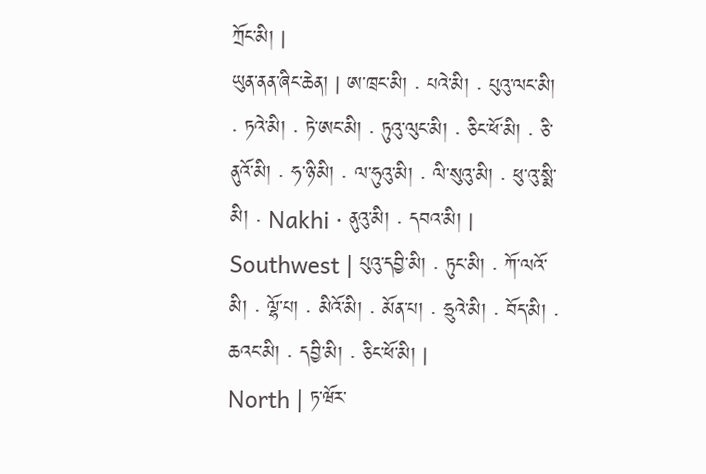ཀྲོང་མི། |
ཡུན་ནན་ཞིང་ཆེན། | ཨ་ཁྲང་མི། · པའེ་མི། · པུའུ་ལང་མི། · ཏའེ་མི། · ཏེ་ཨང་མི། · ཏུའུ་ལུང་མི། · ཅིང་ཕོ་མི། · ཅི་ནུའོ་མི། · ཧ་ཉི་མི། · ལ་ཧུའུ་མི། · ལི་སུའུ་མི། · ཕུ་འུ་སྨི་མི། · Nakhi · ནུའུ་མི། · དབའ་མི། |
Southwest | པུའུ་དབྱི་མི། · ཏུང་མི། · ཀོ་ལའོ་མི། · ལྷོ་པ། · མིའོ་མི། · མོན་པ། · ཧྲུའེ་མི། · བོད་མི། · ཆའང་མི། · དབྱི་མི། · ཅིང་ཕོ་མི། |
North | ཏ་ཝོར་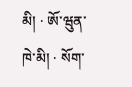མི། · ཨོ་ཝུན་ཁེ་མི། · སོག་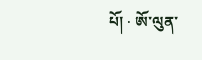པོ། · ཨོ་ལུན་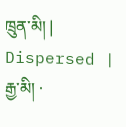ཁྲུན་མི། |
Dispersed | རྒྱ་མི། ·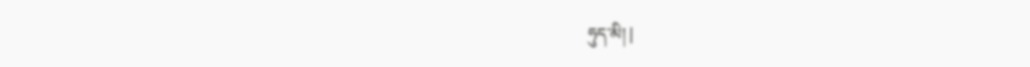ཧུད་མི། |